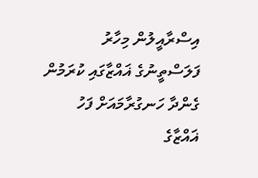އިސްރާއީލުން މިހާރު ފަލަސްތީނުގެ ޣައްޒާގައި ކުރަމުން ގެންދާ ހަނގުރާމައަށް ފަހު ޣައްޒާގެ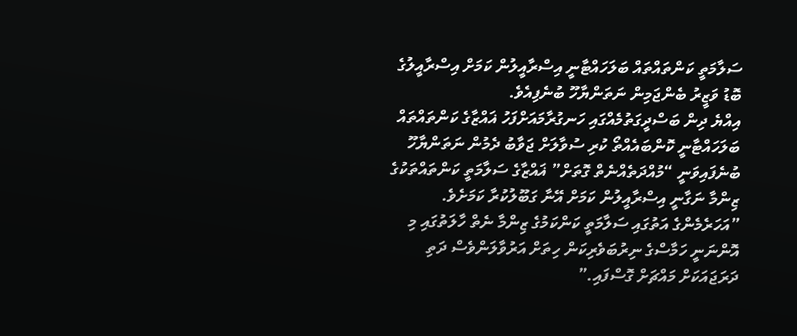ސަލާމަތީ ކަންތައްތައް ބަލަހައްޓާނީ އިސްރާއީލުން ކަމަށް އިސްރާއީލުގެ ބޮޑު ވަޒީރު ބެންޖަމިން ނަތަންޔާހޫ ބުނެފިއެވެ.
އިއްޔެ ދިން ބަސްދީގަތުމެއްގައި ހަނގުރާމައަށްފަހު ޣައްޒާގެ ކަންތައްތައް ބަލަހައްޓާނީ ކޮންބައެއްތޯ ކުރި ސުވާލަށް ޖަވާބު ދެމުން ނަތަންޔާހޫ ބުނެފައިވަނީ “މުއްދަތެއްނެތް ގޮތަށް” ޣައްޒާގެ ސަލާމަތީ ކަންތައްތަކުގެ ޒިންމާ ނަގާނީ އިސްރާއީލުން ކަމަށް އޭނާ ގަބޫލުކުރާ ކަމަށެވެ.
”އަހަރެމެންގެ އަތުގައި ސަލާމަތީ ކަންކަމުގެ ޒިންމާ ނެތް ހާލަތުގައި މި އޮންނަނީ ހަމާސްގެ ނިރުބަވެރިކަން ހިތަށް އަރުވާލަންވެސް ދަތި ދަރަޖައަކަށް މައްޗަށް ގޮސްފައި.”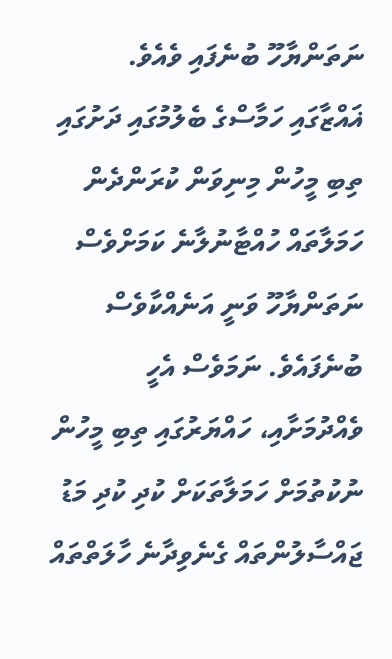ނަތަންޔާހޫ ބުނެފައި ވެއެވެ.
ޣައްޒާގައި ހަމާސްގެ ބެލުމުގައި ދަށުގައި ތިބި މީހުން މިނިވަން ކުރަންދެން ހަމަލާތައް ހުއްޓާނުލާނެ ކަމަށްވެސް ނަތަންޔާހޫ ވަނީ އަނެއްކާވެސް ބުނެފައެވެ. ނަމަވެސް އެހީ ވެއްދުމަށާއި، ހައްޔަރުގައި ތިބި މީހުން ނުކުތުމަށް ހަމަލާތަކަށް ކުދި ކުދި މަޑު ޖައްސާލުންތައް ގެނެވިދާނެ ހާލަތްތައް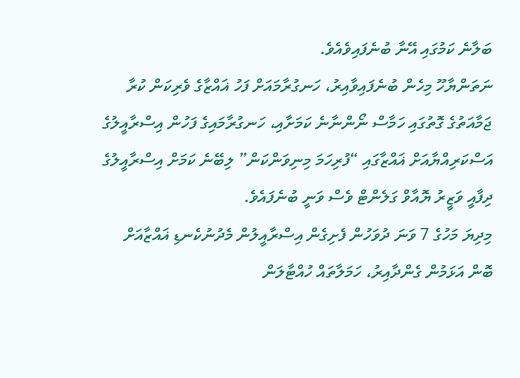ބަލާނެ ކަމުގައި އޭނާ ބުނެފައިވެއެވެ.
ނަތަންޔާހޫ މިހެން ބުނެފައިވާއިރު، ހަނގުރާމައަށް ފަހު ޣައްޒާގެ ވެރިކަން ކުރާ ޖަމާއަތުގެ ގޮތުގައި ހަމާސް ނޯންނާނެ ކަމަށާއި، ހަނގުރާމައިގެ ފަހުން އިސްރާއީލުގެ އަސްކަރިއްޔާއަށް ޣައްޒާގައި “ފުރިހަމަ މިނިވަންކަން” ލިބޭނެ ކަމަށް އިސްރާއީލުގެ ދިފާއީ ވަޒީރު ޔޮއާވް ގަލެންޓް ވެސް ވަނީ ބުނެފައެވެ.
މިދިޔަ މަހުގެ 7 ވަނަ ދުވަހުން ފެށިގެން އިސްރާއީލުން މެދުނުކެނޑި ޣައްޒާއަށް ބޮން އަޅަމުން ގެންދާއިރު، ހަމަލާތައް ހުއްޓާލަން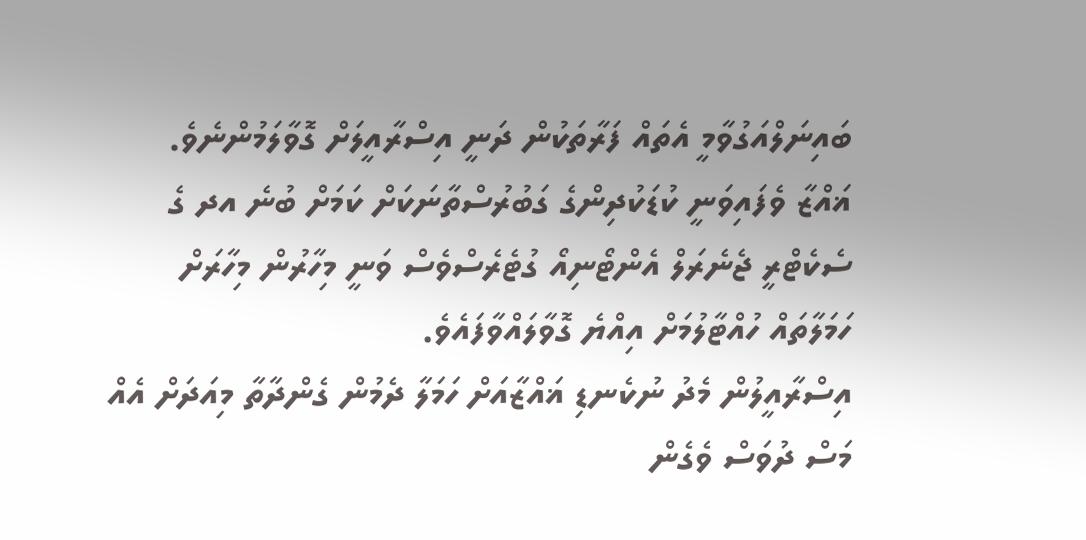ބައިނަލްއަގުވާމީ އެތައް ފަރާތަކުން ދަނީ އިސްރާއީލަށް ގޮވާލަމުންނެވެ.
ޣައްޒާ ވެފައިވަނީ ކުޑަކުދިންގެ ގަބުރުސްތާނަކަށް ކަމަށް ބުނެ އދ ގެ ސެކެޓްރީ ޖެނެރަލް އެންޓޯނިއޯ ގުޓެރެސްވެސް ވަނީ މިހާރުން މިހާރަށް ހަމަލާތައް ހުއްޓާލުމަށް އިއްޔެ ގޮވާލައްވާފައެވެ.
އިސްރާއީލުން މެދު ނުކެނޑި ޣައްޒާއަށް ހަމަލާ ދެމުން ގެންދާތާ މިއަދަށް އެއް މަސް ދުވަސް ވެގެން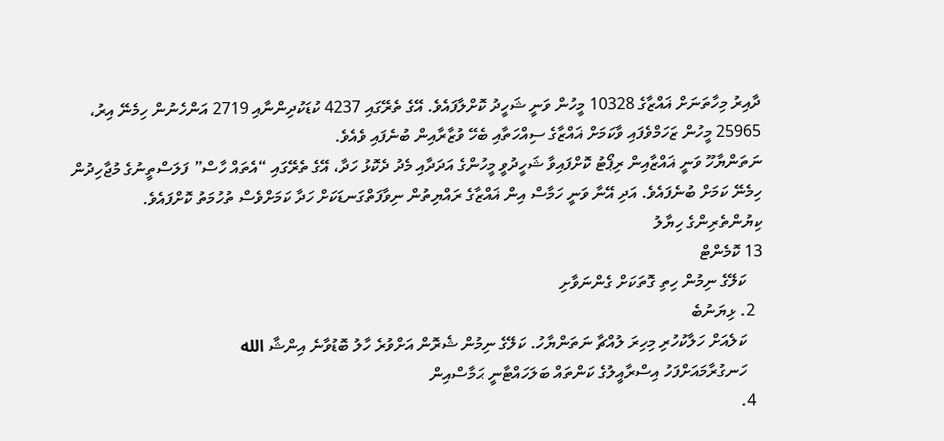ދާއިރު މިހާތަނަށް ޣައްޒާގެ 10328 މީހުން ވަނީ ޝަހީދު ކޮށްލާފައެވެ. އޭގެ ތެރޭގައި 4237 ކުޑަކުދިންނާއި 2719 އަންހެނުން ހިމެނޭ އިރު، 25965 މީހުން ޒަހަމްވެފައި ވާކަމަށް ޣައްޒާގެ ސިއްހަތާއި ބެހޭ ވުޒާރާއިން ބުނެފައި ވެއެވެ.
ނަތަންޔާހޫ ވަނީ ޣައްޒާއިން ރިޕޯޓު ކޮށްފައިވާ ޝަހީދުވީ މީހުންގެ އަދަދާއި މެދު ދެކޮޅު ހަދާ، އޭގެ ތެރޭގައި “އެތައް ހާސް” ފަލަސްތީނުގެ މުޖާހިދުން ހިމެނޭ ކަމަށް ބުނެފައެވެ. އަދި އޭނާ ވަނީ ހަމާސް އިން ޣައްޒާގެ ރައްޔިތުން ނިވާފަތްގަނޑަކަށް ހަދާ ކަމަށްވެސް ތުހުމަތު ކޮށްފައެވެ.
ކިޔުންތެރިންގެ ހިޔާލު
13 ކޮމެންޓް
    ކަލޭގެ ނިމުން ހިތި ގޮތަކަށް ގެންނަވާށި
  2. ޅިޔަނުބެ
    ކަލެއަށް ހަލާކުހުރި މިހިރަ ލުއްޗާ ނަތަންޔާހު. ކަލޭގެ ނިމުން ޝެރޮން އަށްވުރެ ހާލު ބޮޑުވާނެ އިންޝާ الله
    ހަނގުރާމައަށްފަހު އިސްރާއީލުގެ ކަންތައް ބަލަހައްޓާނީ ޙަމާސްއިން
  4.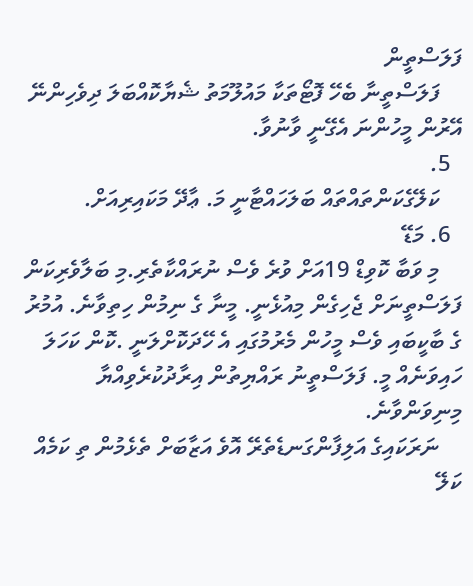ފަލަސްތީން
    ފަލަސްތީނާ ބެހޭ ފޮޓޯތަކާ މައުލޫމަތު ޝެޔާކޮއްބަލަ ދިވެހިންނޭ އޭރުން މީހުންނަ އެގޭނީ ވާނުވާ.
  5.
    ކަލޭގެކަންތައްތައް ބަލަހައްޓާނީ މަ. ޢާދޭ މަކައިރިއަށް.
  6. މަޑޭ
    މި ވަބާ ކޮވިޑް 19އަށް ވުރެ ވެސް ނުރައްކާތެރި.މި ބަލާވެރިކަން ފަލަސްތީނަށް ޖެހިގެން މިއުޅެނީ. މީނާ ގެ ނިމުން ހިތިވާނެ. އުމުރު ގެ ބާކީބައި ވެސް މީހުން މެރުމުގައި އެ ހޭދަކޮށްލަނީ .ކޮން ކަހަލަ ހައިވަނެއް މީ. ފަލަސްތީނު ރައްޔިތުން އިރާދުކުރެވިއްޔާ މިނިވަންވާނެ.
    ނަރަކައިގެ އަލިފާންގަނޑެތެރޭ އޮވެ އަޒާބަށް ތެޅެމުން ތި ކަމެއް ކަލޭ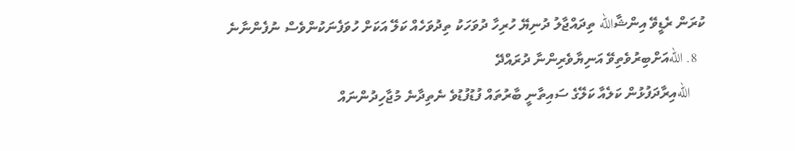ކުރަން ރެޑީވޭ އިންޝާالله ތިދައްޖާލު ދުނިޔޭ ހުރިހާ ދުވަހަކު ތިދުވަހެއް ކަލޭ އަކަށް ހުވަފެނަކުންވެސް ނުފެންނާނެ
  8. اللهއަށްބިރުވެތިވޭ އަނިޔާވެރިންނާ ދުރައްދޭ
    اللهއިރާދަފުޅުން ކަލެއާ ކަލޭގެ ސައިތާނީ ބާރުތައް ފުޑުފުޑުވެ ނެތިދާނެ މުޖާހިދުންނައް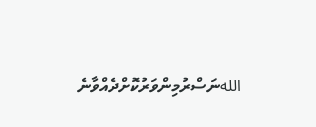اللهނަސްރުމިންވަރުކޮށްދެއްވާނެ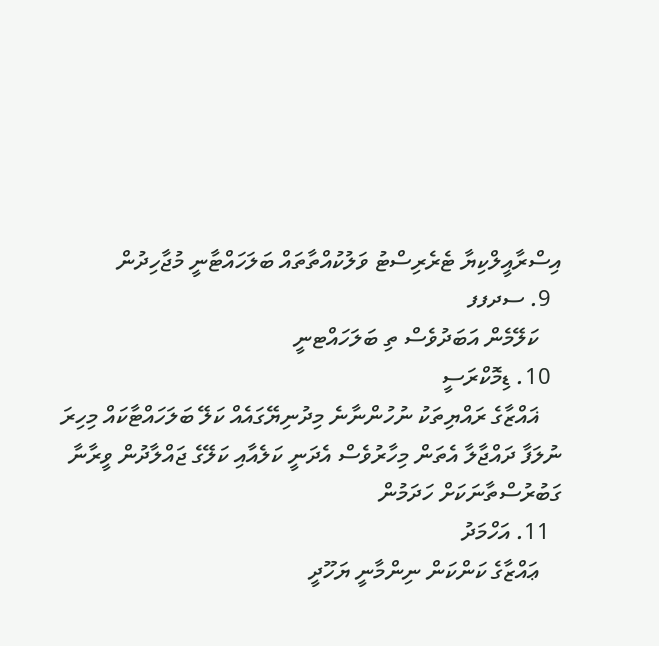އިސްރާއީލްކިޔާ ޓެރެރިސްޓު ވަލުކުއްތާތައް ބަލަހައްޓާނީ މުޖާހިދުން
  9. ސދފފ
    ކަލޭމެން އަބަދުވެސް ތި ބަލަހައްޓނީ
  10. ޑިމޮކްރަސީ
    ޣައްޒާގެ ރައްޔިތަކު ނުހުންނާނެ މިދުނިޔޭގައެއް ކަލޭ ބަލަހައްޓާކައް މިހިރަ ނުލަފާ ދައްޖާލާ އެތަން މިހާރުވެސް އެދަނީ ކަލެއާއި ކަލޭގެ ޖައްލާދުން ވީރާނާ ގަބުރުސްތާނަކަށް ހަދަމުން
  11. އަހްމަދު
    ޢައްޒާގެ ކަންކަން ނިންމާނީ ޔަހޫދީ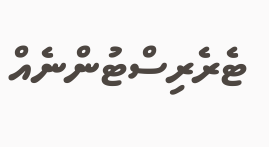ޓެރެރިސްޓުންނެއް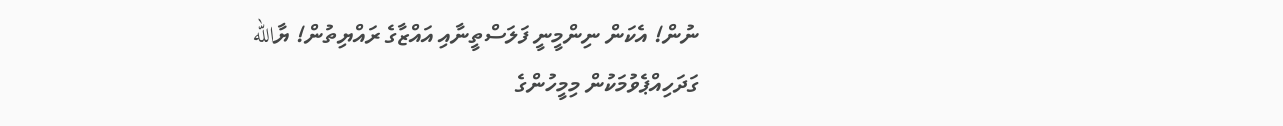ނުން! އެކަން ނިންމީނީ ފަލަސްތީނާއި އައްޒާގެ ރައްޔިތުން! ޔާالله ގަދަހިއްޕެވުމަކުން މިމީހުންގެ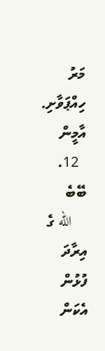މަރު ހިއްޕަވާށި. އާމީން
  12. ބޭބެ
    الله ގެ އިރާދަ ފުޅުން އެކަން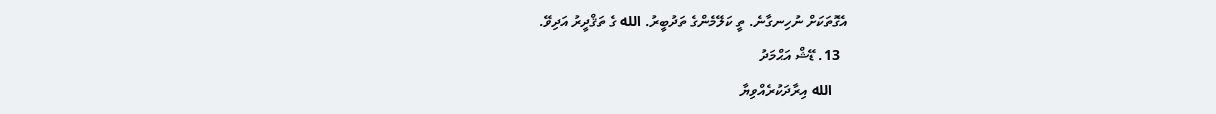އެގޮތަކަށް ނުހިނގާނެ. ތީ ކަލޭމެންގެ ތަދުބީރު. الله ގެ ތަޤްދީރު އަދިވޭ.
  13. ޑޭޝް އަޙްމަދު
    الله އިރާދަކުރެއްވިޔާ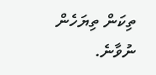ތިކަން ތިޔަހެން ނުވާނެ.